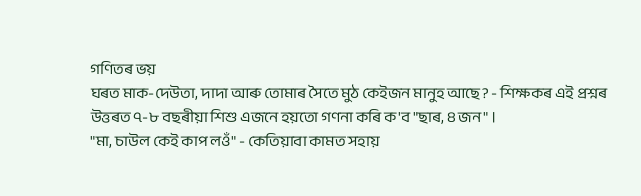গণিতৰ ভয়
ঘৰত মাক-দেউতা, দাদা আৰু তোমাৰ সৈতে মুঠ কেইজন মানুহ আছে? - শিক্ষকৰ এই প্ৰশ্নৰ উত্তৰত ৭-৮ বছৰীয়া শিশু এজনে হয়তো গণনা কৰি ক'ব "ছাৰ, ৪ জন" ।
"মা, চাউল কেই কাপ লওঁ" - কেতিয়াবা কামত সহায়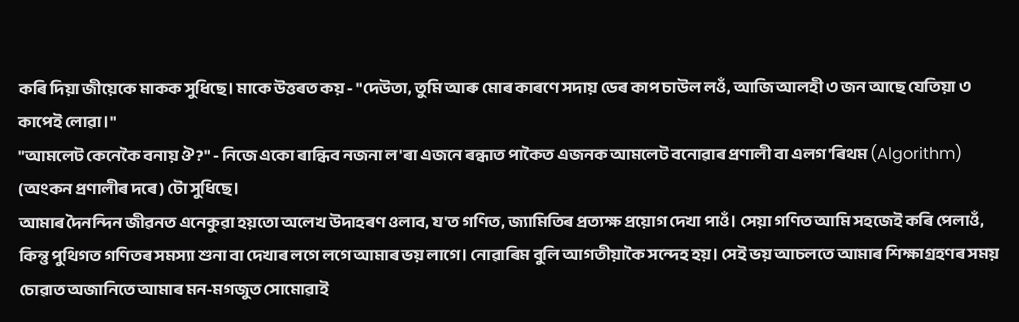কৰি দিয়া জীয়েকে মাকক সুধিছে। মাকে উত্তৰত কয় - "দেউতা, তুমি আৰু মোৰ কাৰণে সদায় ডেৰ কাপ চাউল লওঁ, আজি আলহী ৩ জন আছে যেতিয়া ৩ কাপেই লোৱা।"
"আমলেট কেনেকৈ বনায় ঔ?" - নিজে একো ৰান্ধিব নজনা ল'ৰা এজনে ৰন্ধাত পাকৈত এজনক আমলেট বনোৱাৰ প্ৰণালী বা এলগ'ৰিথম (Algorithm) (অংকন প্ৰণালীৰ দৰে) টো সুধিছে।
আমাৰ দৈনন্দিন জীৱনত এনেকুৱা হয়তো অলেখ উদাহৰণ ওলাব, য'ত গণিত, জ্যামিতিৰ প্ৰত্যক্ষ প্ৰয়োগ দেখা পাওঁ। সেয়া গণিত আমি সহজেই কৰি পেলাওঁ, কিন্তু পুথিগত গণিতৰ সমস্যা শুনা বা দেখাৰ লগে লগে আমাৰ ভয় লাগে। নোৱাৰিম বুলি আগতীয়াকৈ সন্দেহ হয়। সেই ভয় আচলতে আমাৰ শিক্ষাগ্ৰহণৰ সময় চোৱাত অজানিতে আমাৰ মন-মগজুত সোমোৱাই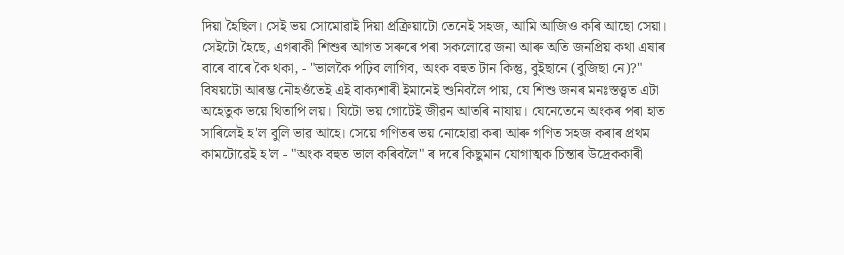দিয়া হৈছিল। সেই ভয় সোমোৱাই দিয়া প্ৰক্ৰিয়াটো তেনেই সহজ, আমি আজিও কৰি আছো সেয়া। সেইটো হৈছে, এগৰাকী শিশুৰ আগত সৰুৰে পৰা সকলোৱে জনা আৰু অতি জনপ্ৰিয় কথা এষাৰ বাৰে বাৰে কৈ থকা, - "ভালকৈ পঢ়িব লাগিব, অংক বহুত টান কিন্তু, বুইছানে (বুজিছা নে)?"
বিষয়টো আৰম্ভ নৌহওঁতেই এই বাক্যশাৰী ইমানেই শুনিবলৈ পায়, যে শিশু জনৰ মনঃস্তত্ত্বত এটা অহেতুক ভয়ে থিতাপি লয়। যিটো ভয় গোটেই জীৱন আতৰি নাযায়। যেনেতেনে অংকৰ পৰা হাত সাৰিলেই হ'ল বুলি ভাৱ আহে। সেয়ে গণিতৰ ভয় নোহোৱা কৰা আৰু গণিত সহজ কৰাৰ প্ৰথম কামটোৱেই হ'ল - "অংক বহুত ভাল কৰিবলৈ" ৰ দৰে কিছুমান যোগাত্মক চিন্তাৰ উদ্ৰেককাৰী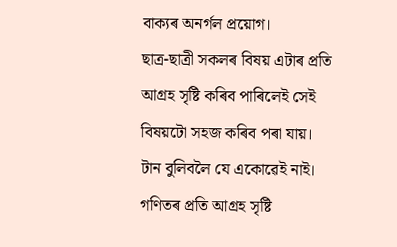বাক্যৰ অনৰ্গল প্ৰয়োগ।
ছাত্ৰ-ছাত্ৰী সকলৰ বিষয় এটাৰ প্ৰতি আগ্ৰহ সৃষ্টি কৰিব পাৰিলেই সেই বিষয়টো সহজ কৰিব পৰা যায়। টান বুলিবলৈ যে একোৱেই নাই। গণিতৰ প্ৰতি আগ্ৰহ সৃষ্টি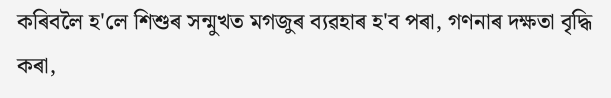কৰিবলৈ হ'লে শিশুৰ সন্মুখত মগজুৰ ব্যৱহাৰ হ'ব পৰা, গণনাৰ দক্ষতা বৃদ্ধি কৰা,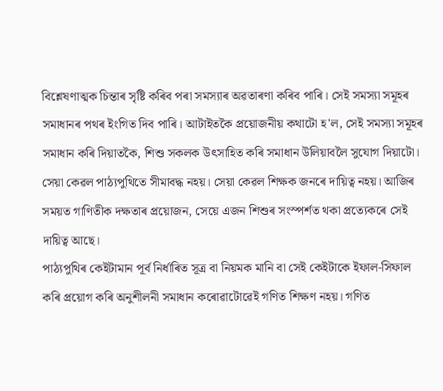বিশ্লেষণাত্মক চিন্তাৰ সৃষ্টি কৰিব পৰা সমস্যাৰ অৱতাৰণা কৰিব পাৰি। সেই সমস্যা সমূহৰ সমাধানৰ পথৰ ইংগিত দিব পাৰি। আটাইতকৈ প্ৰয়োজনীয় কথাটো হ'ল, সেই সমস্যা সমূহৰ সমাধান কৰি দিয়াতকৈ, শিশু সকলক উৎসাহিত কৰি সমাধান উলিয়াবলৈ সুযোগ দিয়াটো। সেয়া কেৱল পাঠ্যপুথিতে সীমাবদ্ধ নহয়। সেয়া কেৱল শিক্ষক জনৰে দায়িত্ব নহয়। আজিৰ সময়ত গাণিতীক দক্ষতাৰ প্ৰয়োজন, সেয়ে এজন শিশুৰ সংস্পৰ্শত থকা প্ৰত্যেকৰে সেই দায়িত্ব আছে।
পাঠ্যপুথিৰ কেইটামান পূৰ্ব নিৰ্ধাৰিত সূত্ৰ বা নিয়মক মানি বা সেই কেইটাকে ইফাল-সিফাল কৰি প্ৰয়োগ কৰি অনুশীলনী সমাধান কৰোৱাটোৱেই গণিত শিক্ষণ নহয়। গণিত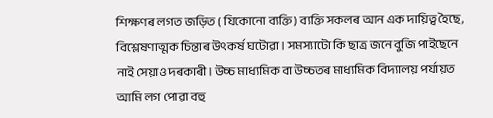শিক্ষণৰ লগত জড়িত ( যিকোনো ব্যক্তি) ব্যক্তি সকলৰ আন এক দায়িত্ব হৈছে, বিশ্লেষণাত্মক চিন্তাৰ উৎকৰ্ষ ঘটোৱা। সমস্যাটো কি ছাত্ৰ জনে বুজি পাইছেনে নাই সেয়াও দৰকাৰী। উচ্চ মাধ্যমিক বা উচ্চতৰ মাধ্যমিক বিদ্যালয় পৰ্যায়ত আমি লগ পোৱা বহু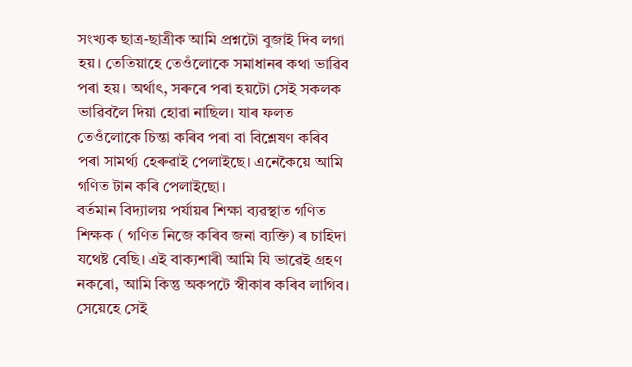সংখ্যক ছাত্ৰ-ছাত্ৰীক আমি প্ৰশ্নটো বুজাই দিব লগা হয়। তেতিয়াহে তেওঁলোকে সমাধানৰ কথা ভাৱিব পৰা হয়। অৰ্থাৎ, সৰুৰে পৰা হয়টো সেই সকলক ভাৱিবলৈ দিয়া হোৱা নাছিল। যাৰ ফলত তেওঁলোকে চিন্তা কৰিব পৰা বা বিশ্লেষণ কৰিব পৰা সামৰ্থ্য হেৰুৱাই পেলাইছে। এনেকৈয়ে আমি গণিত টান কৰি পেলাইছো।
বৰ্তমান বিদ্যালয় পৰ্যায়ৰ শিক্ষা ব্যৱস্থাত গণিত শিক্ষক ( গণিত নিজে কৰিব জনা ব্যক্তি) ৰ চাহিদা যথেষ্ট বেছি। এই বাক্যশাৰী আমি যি ভাৱেই গ্ৰহণ নকৰো, আমি কিন্তু অকপটে স্বীকাৰ কৰিব লাগিব। সেয়েহে সেই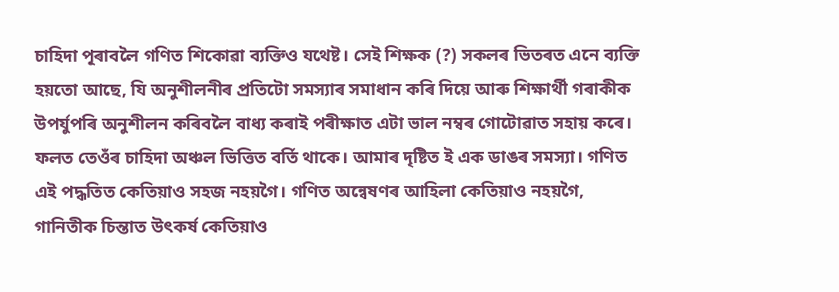চাহিদা পূৰাবলৈ গণিত শিকোৱা ব্যক্তিও যথেষ্ট। সেই শিক্ষক (?) সকলৰ ভিতৰত এনে ব্যক্তি হয়তো আছে, যি অনুশীলনীৰ প্ৰতিটো সমস্যাৰ সমাধান কৰি দিয়ে আৰু শিক্ষাৰ্থী গৰাকীক উপৰ্যুপৰি অনুশীলন কৰিবলৈ বাধ্য কৰাই পৰীক্ষাত এটা ভাল নম্বৰ গোটোৱাত সহায় কৰে। ফলত তেওঁৰ চাহিদা অঞ্চল ভিত্তিত বৰ্তি থাকে। আমাৰ দৃষ্টিত ই এক ডাঙৰ সমস্যা। গণিত এই পদ্ধতিত কেতিয়াও সহজ নহয়গৈ। গণিত অন্বেষণৰ আহিলা কেতিয়াও নহয়গৈ, গানিতীক চিন্তাত উৎকৰ্ষ কেতিয়াও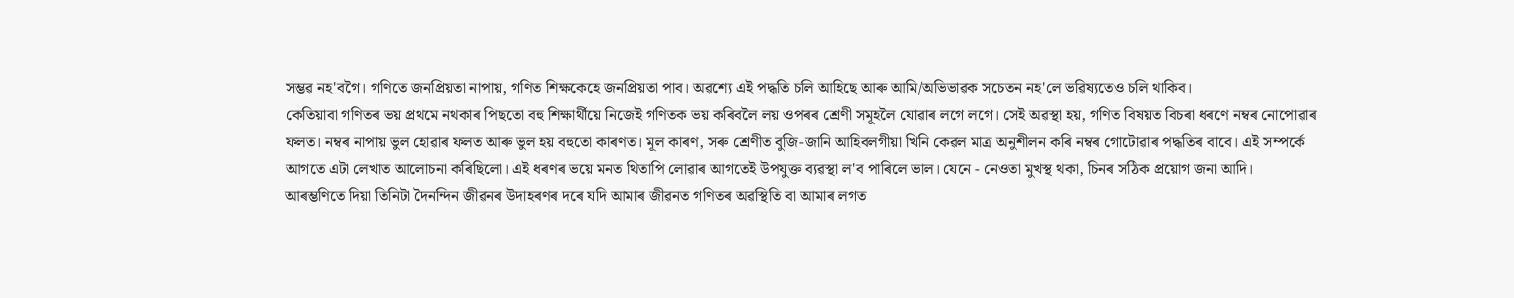সম্ভৱ নহ'বগৈ। গণিতে জনপ্ৰিয়তা নাপায়, গণিত শিক্ষকেহে জনপ্ৰিয়তা পাব। অৱশ্যে এই পদ্ধতি চলি আহিছে আৰু আমি/অভিভাৱক সচেতন নহ'লে ভৱিষ্যতেও চলি থাকিব।
কেতিয়াবা গণিতৰ ভয় প্ৰথমে নথকাৰ পিছতো বহু শিক্ষাৰ্থীয়ে নিজেই গণিতক ভয় কৰিবলৈ লয় ওপৰৰ শ্ৰেণী সমূহলৈ যোৱাৰ লগে লগে। সেই অৱস্থা হয়, গণিত বিষয়ত বিচৰা ধৰণে নম্বৰ নোপোৱাৰ ফলত। নম্বৰ নাপায় ভুল হোৱাৰ ফলত আৰু ভুল হয় বহুতো কাৰণত। মূল কাৰণ, সৰু শ্ৰেণীত বুজি-জানি আহিবলগীয়া খিনি কেৱল মাত্ৰ অনুশীলন কৰি নম্বৰ গোটোৱাৰ পদ্ধতিৰ বাবে। এই সম্পৰ্কে আগতে এটা লেখাত আলোচনা কৰিছিলো। এই ধৰণৰ ভয়ে মনত থিতাপি লোৱাৰ আগতেই উপযুক্ত ব্যৱস্থা ল'ব পাৰিলে ভাল। যেনে - নেওতা মুখস্থ থকা, চিনৰ সঠিক প্ৰয়োগ জনা আদি।
আৰম্ভণিতে দিয়া তিনিটা দৈনন্দিন জীৱনৰ উদাহৰণৰ দৰে যদি আমাৰ জীৱনত গণিতৰ অৱস্থিতি বা আমাৰ লগত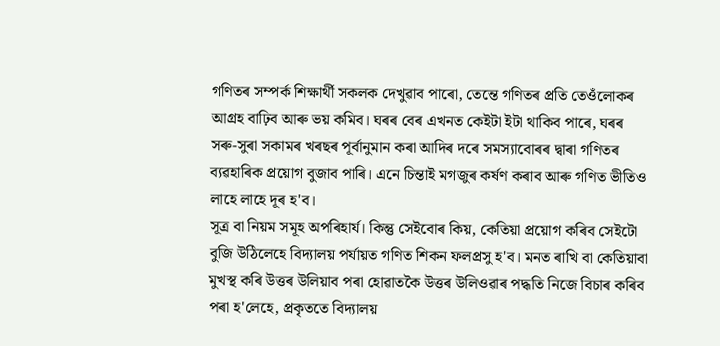গণিতৰ সম্পৰ্ক শিক্ষাৰ্থী সকলক দেখুৱাব পাৰো, তেন্তে গণিতৰ প্ৰতি তেওঁলোকৰ আগ্ৰহ বাঢ়িব আৰু ভয় কমিব। ঘৰৰ বেৰ এখনত কেইটা ইটা থাকিব পাৰে, ঘৰৰ সৰু-সুৰা সকামৰ খৰছৰ পূৰ্বানুমান কৰা আদিৰ দৰে সমস্যাবোৰৰ দ্বাৰা গণিতৰ ব্যৱহাৰিক প্ৰয়োগ বুজাব পাৰি। এনে চিন্তাই মগজুৰ কৰ্ষণ কৰাব আৰু গণিত ভীতিও লাহে লাহে দূৰ হ'ব।
সূত্ৰ বা নিয়ম সমূহ অপৰিহাৰ্য। কিন্তু সেইবোৰ কিয়, কেতিয়া প্ৰয়োগ কৰিব সেইটো বুজি উঠিলেহে বিদ্যালয় পৰ্যায়ত গণিত শিকন ফলপ্ৰসু হ'ব। মনত ৰাখি বা কেতিয়াবা মুখস্থ কৰি উত্তৰ উলিয়াব পৰা হোৱাতকৈ উত্তৰ উলিওৱাৰ পদ্ধতি নিজে বিচাৰ কৰিব পৰা হ'লেহে, প্ৰকৃততে বিদ্যালয়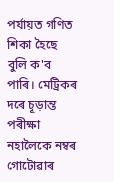পৰ্যায়ত গণিত শিকা হৈছে বুলি ক'ব পাৰি। মেট্ৰিকৰ দৰে চূড়ান্ত পৰীক্ষা নহালৈকে নম্বৰ গোটোৱাৰ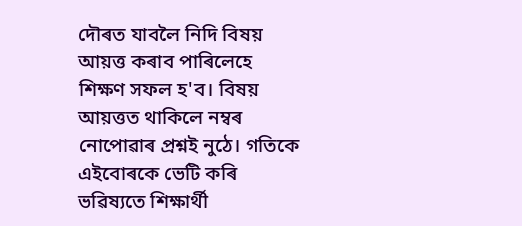দৌৰত যাবলৈ নিদি বিষয় আয়ত্ত কৰাব পাৰিলেহে শিক্ষণ সফল হ'ব। বিষয় আয়ত্তত থাকিলে নম্বৰ নোপোৱাৰ প্ৰশ্নই নুঠে। গতিকে এইবোৰকে ভেটি কৰি ভৱিষ্যতে শিক্ষাৰ্থী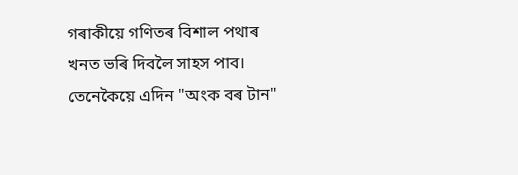গৰাকীয়ে গণিতৰ বিশাল পথাৰ খনত ভৰি দিবলৈ সাহস পাব। তেনেকৈয়ে এদিন "অংক বৰ টান"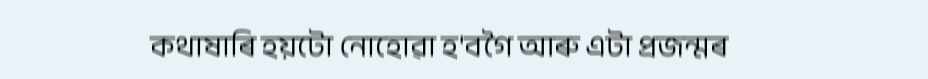কথাষাৰি হয়টো নোহোৱা হ'বগৈ আৰু এটা প্ৰজন্মৰ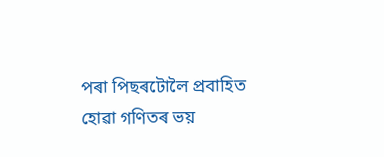পৰা পিছৰটোলৈ প্ৰবাহিত হোৱা গণিতৰ ভয়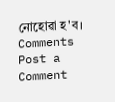নোহোৱা হ'ব।
Comments
Post a Comment